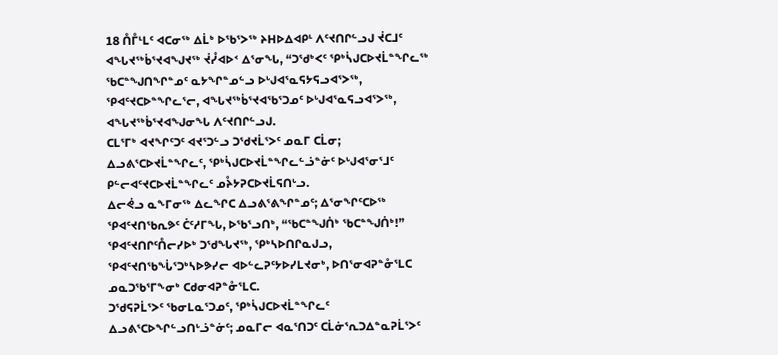18 ᑍᒤᒻᒪᑦ ᐊᑕᓂᖅ ᐃᒫᒃ ᐅᖃᕐᐳᖅ ᔨᕼᐅᐃᐊᑭᒻ ᐱᑦᔪᑎᒋᓪᓗᒍ ᔫᑕᒧᑦ ᐊᖓᔪᖅᑳᕐᔪᐊᖑᔪᖅ ᔫᓮᐊᐅᑉ ᐃᕐᓂᖓ, “ᑐᖁᒃᐸᑦ ᕿᒃᓵᒍᑕᐅᔪᒫᓐᖏᓚᖅ ᖃᑕᓐᖑᑎᖏᓐᓄᑦ ᓇᔭᖏᓐᓄᓪᓗ ᐅᒡᒍᐊᕐᓇᕋᔭᕋᓗᐊᕐᐳᖅ, ᕿᐊᑦᔪᑕᐅᓐᖏᓚᕐᓕ, ᐊᖓᔪᖅᑳᕐᔪᐊᖃᕐᑐᓄᑦ ᐅᒡᒍᐊᕐᓇᕋᓗᐊᕐᐳᖅ, ᐊᖓᔪᖅᑳᕐᔪᐊᖑᓂᖓ ᐱᑦᔪᑎᒋᓪᓗᒍ.
ᑕᒪᕐᒥᒃ ᐊᔪᖏᑦᑐᑦ ᐊᔪᕐᑐᓪᓗ ᑐᖁᔪᒫᕐᐳᑦ ᓄᓇᒥ ᑕᒫᓂ; ᐃᓗᕕᕐᑕᐅᔪᒫᓐᖏᓚᑦ, ᕿᒃᓵᒍᑕᐅᔪᒫᓐᖏᓚᓪᓘᓐᓃᑦ ᐅᒡᒍᐊᕐᓂᕐᒧᑦ ᑭᓪᓕᐊᑦᔪᑕᐅᔪᒫᓐᖏᓚᑦ ᓄᔧᔭᕈᑕᐅᔪᒫᕋᑎᒡᓗ.
ᐃᓕᕚᓗ ᓇᖕᒥᓂᖅ ᐃᓚᖏᑕ ᐃᓗᕕᕐᕕᖏᓐᓄᑦ; ᐃᕐᓂᖏᑦᑕᐅᖅ ᕿᐊᑦᔪᑎᖃᕆᕗᑦ ᑖᑦᓱᒥᖓ, ᐅᖃᕐᓗᑎᒃ, “ᖃᑕᓐᖑᑏᒃ ᖃᑕᓐᖑᑏᒃ!”
ᕿᐊᑦᔪᑎᒋᑦᑍᓕᓯᐅᒃ ᑐᖁᖓᔪᖅ, ᕿᒃᓴᐅᑎᒋᓇᒍᓗ, ᕿᐊᑦᔪᑎᖃᖔᕐᑐᒃᓴᐅᕗᓯᓕ ᐊᐅᓪᓚᕈᑦᔭᐅᓯᒪᔪᓂᒃ, ᐅᑎᕐᓂᐊᕈᓐᓁᕐᒪᑕ ᓄᓇᑐᖃᕐᒥᖕᓂᒃ ᑕᑯᓂᐊᕈᓐᓁᕐᒪᑕ.
ᑐᖁᕋᕈᒫᕐᐳᑦ ᖃᓂᒪᓇᕐᑐᓄᑦ, ᕿᒃᓵᒍᑕᐅᔪᒫᓐᖏᓚᑦ ᐃᓗᕕᕐᑕᐅᖏᓪᓗᑎᒡᓘᓐᓃᑦ; ᓄᓇᒥᓕ ᐊᓇᕐᑎᑐᑦ ᑕᒫᓃᕐᕆᑐᐃᓐᓇᕈᒫᕐᐳᑦ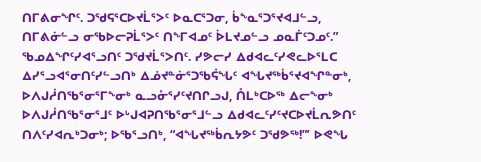ᑎᒥᕕᓂᖏᑦ. ᑐᖁᕋᕐᑕᐅᔪᒫᕐᐳᑦ ᐅᓇᑕᕐᑐᓂ, ᑳᖕᓇᕐᑐᕐᔪᐊᒧᓪᓗ, ᑎᒥᕕᓃᓪᓗ ᓂᖃᐅᓕᕈᒫᕐᐳᑦ ᑎᖕᒥᐊᓄᑦ ᐆᒪᔪᓄᓪᓗ ᓄᓇᒦᑦᑐᓄᑦ.”
ᖃᓄᐃᖏᑦᓯᐊᕐᓗᑎᑦ ᑐᖁᔪᒫᕐᐳᑎᑦ. ᓯᕗᓕᓯ ᐃᑯᐊᓚᑦᓯᕙᓚᐅᕐᒪᑕ ᐃᓯᕐᓗᐊᕐᓂᑎᑦᓯᓪᓗᑎᒃ ᐃᓅᔪᓐᓃᕐᑐᖃᕌᖓᑦ ᐊᖓᔪᖅᑳᕐᔪᐊᖏᓐᓂᒃ, ᐅᐱᒍᓲᑎᖃᕐᓂᕐᒥᖕᓂᒃ ᓇᓗᓁᕐᓯᑦᔪᑎᒋᓗᒍ, ᑍᒪᒃᑕᐅᖅ ᐃᓕᖕᓂᒃ ᐅᐱᒍᓲᑎᖃᕐᓂᕐᒧᑦ ᐅᒡᒍᐊᕈᑎᖃᕐᓂᕐᒧᓪᓗ ᐃᑯᐊᓚᑦᓯᑦᔪᑕᐅᔪᒫᕆᕗᑎᑦ ᑎᐱᑦᓯᐊᕆᒃᑐᓂᒃ; ᐅᖃᕐᓗᑎᒃ, “ᐊᖓᔪᖅᑳᕆᔭᕗᑦ ᑐᖁᕗᖅ!”’ ᐅᕙᖓ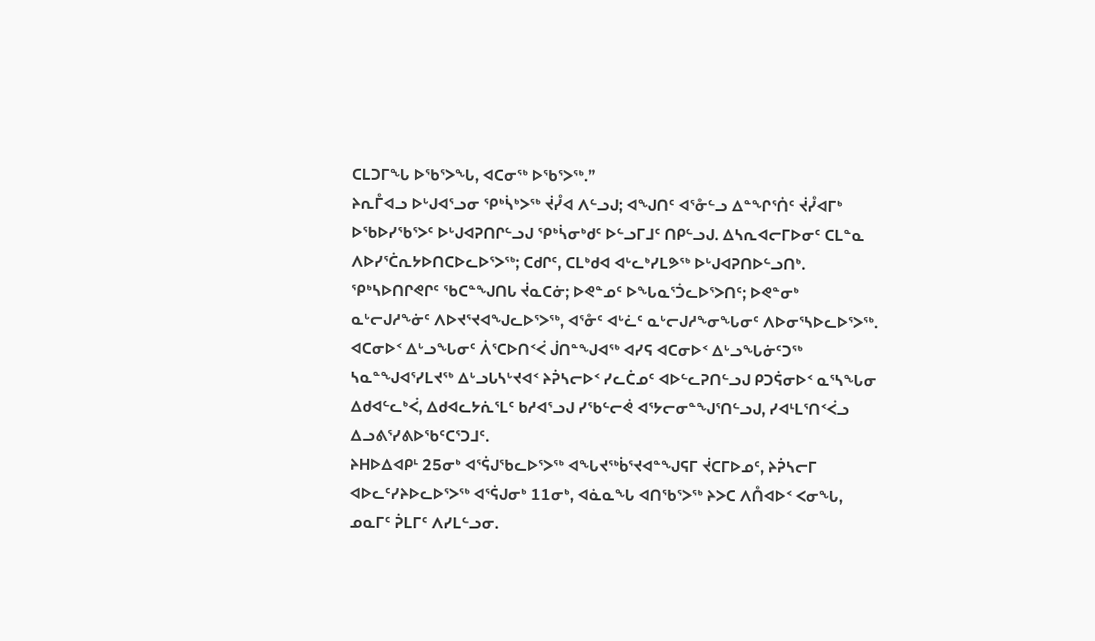ᑕᒪᑐᒥᖓ ᐅᖃᕐᐳᖓ, ᐊᑕᓂᖅ ᐅᖃᕐᐳᖅ.”
ᔨᕆᒤᐊᓗ ᐅᒡᒍᐊᕐᓗᓂ ᕿᒃᓵᒃᐳᖅ ᔫᓮᐊ ᐱᓪᓗᒍ; ᐊᖑᑎᑦ ᐊᕐᓁᓪᓗ ᐃᓐᖏᕐᑏᑦ ᔫᓮᐊᒥᒃ ᐅᖃᐅᓯᖃᕐᐳᑦ ᐅᒡᒍᐊᕈᑎᒋᓪᓗᒍ ᕿᒃᓵᓂᒃᑯᑦ ᐅᓪᓗᒥᒧᑦ ᑎᑭᓪᓗᒍ. ᐃᓴᕆᐊᓕᒥᐅᓂᑦ ᑕᒪᓐᓇ ᐱᐅᓯᕐᑖᕆᔭᐅᑎᑕᐅᓚᐅᕐᐳᖅ; ᑕᑯᒋᑦ, ᑕᒪᒃᑯᐊ ᐊᒡᓚᒃᓯᒪᕗᖅ ᐅᒡᒍᐊᕈᑎᐅᓪᓗᑎᒃ.
ᕿᒃᓴᐅᑎᒋᕙᒋᑦ ᖃᑕᓐᖑᑎᒐ ᔫᓇᑕᓃ; ᐅᕙᓐᓄᑦ ᐅᖓᓇᕐᑑᓚᐅᕐᐳᑎᑦ; ᐅᕙᓐᓂᒃ ᓇᒡᓕᒍᓱᖕᓃᑦ ᐱᐅᔪᕐᔪᐊᖑᓚᐅᕐᐳᖅ, ᐊᕐᓁᑦ ᐊᒡᓛᑦ ᓇᒡᓕᒍᓱᖕᓂᖓᓂᑦ ᐱᐅᓂᕐᓴᐅᓚᐅᕐᐳᖅ.
ᐊᑕᓂᐅᑉ ᐃᒡᓗᖓᓂᑦ ᐲᕐᑕᐅᑎᑉᐹ ᒎᑎᓐᖑᐊᖅ ᐊᓯᕋ ᐊᑕᓂᐅᑉ ᐃᒡᓗᖓᓃᑦᑐᖅ ᓴᓇᓐᖑᐊᕐᓯᒪᔪᖅ ᐃᒡᓗᒐᓴᒡᔪᐊᑉ ᔨᕉᓴᓕᐅᑉ ᓯᓚᑖᓄᑦ ᐊᐅᓪᓚᕈᑎᓪᓗᒍ ᑭᑐᕌᓂᐅᑉ ᓇᕐᓴᖓᓂ ᐃᑯᐊᓪᓚᒃᐹ, ᐃᑯᐊᓚᔭᕇᕐᒪᑦ ᑲᓱᐊᕐᓗᒍ ᓯᖃᓪᓕᕚ ᐊᕐᔭᓕᓂᓐᖑᕐᑎᓪᓗᒍ, ᓯᐊᒻᒪᕐᑎᑉᐹᓗ ᐃᓗᕕᕐᓯᕕᐅᖃᑦᑕᕐᑐᒧᑦ.
ᔨᕼᐅᐃᐊᑭᒻ 25ᓂᒃ ᐊᕐᕌᒍᖃᓚᐅᕐᐳᖅ ᐊᖓᔪᖅᑳᕐᔪᐊᓐᖑᕋᒥ ᔫᑕᒥᐅᓄᑦ, ᔨᕉᓴᓕᒥ ᐊᐅᓚᑦᓯᔨᐅᓚᐅᕐᐳᖅ ᐊᕐᕌᒍᓂᒃ 11ᓂᒃ, ᐊᓈᓇᖓ ᐊᑎᖃᕐᐳᖅ ᔨᐳᑕ ᐱᑍᐊᐅᑉ ᐸᓂᖓ, ᓄᓇᒥᑦ ᕉᒪᒥᑦ ᐱᓯᒪᓪᓗᓂ.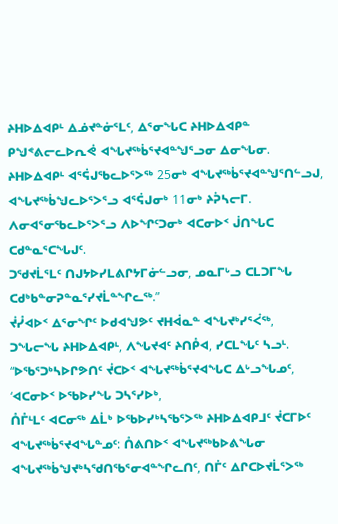ᔨᕼᐅᐃᐊᑭᒻ ᐃᓅᔪᓐᓃᕐᒪᑦ, ᐃᕐᓂᖓᑕ ᔨᕼᐅᐃᐊᑭᓐ ᑭᖑᕝᕕᓕᓚᐅᕆᕚ ᐊᖓᔪᖅᑳᕐᔪᐊᓐᖑᕐᓗᓂ ᐃᓂᖓᓂ.
ᔨᕼᐅᐃᐊᑭᒻ ᐊᕐᕌᒍᖃᓚᐅᕐᐳᖅ 25ᓂᒃ ᐊᖓᔪᖅᑳᕐᔪᐊᓐᖑᕐᑎᓪᓗᒍ, ᐊᖓᔪᖅᑳᖑᓚᐅᕐᐳᕐᓗ ᐊᕐᕌᒍᓂᒃ 11ᓂᒃ ᔨᕉᓴᓕᒥ. ᐱᓂᐊᕐᓂᖃᓚᐅᕐᐳᕐᓗ ᐱᐅᖏᑦᑐᓂᒃ ᐊᑕᓂᐅᑉ ᒎᑎᖓᑕ ᑕᑯᓐᓇᕐᑕᖓᒍᑦ.
ᑐᖁᔪᒫᕐᒪᑦ ᑎᒍᔭᐅᓯᒪᕕᒋᔭᒥᓃᓪᓗᓂ, ᓄᓇᒥᒡᓗ ᑕᒪᑐᒥᖓ ᑕᑯᒃᑲᓐᓂᕈᓐᓇᕐᓯᔪᒫᓐᖏᓚᖅ.”
ᔫᓮᐊᐅᑉ ᐃᕐᓂᖏᑦ ᐅᑯᐊᖑᕗᑦ ᔪᕼᐋᓇᓐ ᐊᖓᔪᒃᓯᕐᐹᖅ, ᑐᖓᓕᖓ ᔨᕼᐅᐃᐊᑭᒻ, ᐱᖓᔪᐊᑦ ᔨᑎᑬᐊ, ᓯᑕᒪᖓᑦ ᓴᓗᒻ.
“ᐅᖃᕐᑐᒃᓴᐅᒋᕗᑎᑦ ᔫᑕᐅᑉ ᐊᖓᔪᖅᑳᕐᔪᐊᖓᑕ ᐃᒡᓗᖓᓄᑦ, ‘ᐊᑕᓂᐅᑉ ᐅᖃᐅᓯᖓ ᑐᓴᕐᓯᐅᒃ,
ᑍᒤᒻᒪᑦ ᐊᑕᓂᖅ ᐃᒫᒃ ᐅᖃᐅᓯᒃᓴᖃᕐᐳᖅ ᔨᕼᐅᐃᐊᑭᒧᑦ ᔫᑕᒥᐅᑦ ᐊᖓᔪᖅᑳᕐᔪᐊᖓᓐᓄᑦ: ᑍᕕᑎᐅᑉ ᐊᖓᔪᖅᑲᐅᕕᖓᓂ ᐊᖓᔪᖅᑳᖑᔪᒃᓴᖁᑎᖃᕐᓂᐊᓐᖏᓚᑎᑦ, ᑎᒦᑦ ᐃᒋᑕᐅᔪᒫᕐᐳᖅ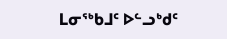ᒪᓂᖅᑲᒧᑦ ᐅᓪᓗᒃᑯᑦ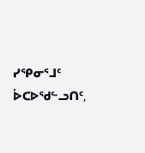ᓯᕿᓂᕐᒧᑦ ᐆᑕᐅᖁᓪᓗᑎᑦ,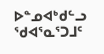ᐅᓐᓄᐊᒃᑯᓪᓗ ᖁᐊᕐᓇᕐᑐᒧᑦ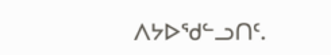ᐱᔭᐅᖁᓪᓗᑎᑦ.